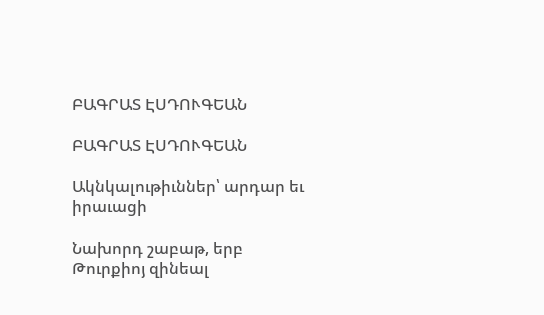ԲԱԳՐԱՏ ԷՍԴՈՒԳԵԱՆ

ԲԱԳՐԱՏ ԷՍԴՈՒԳԵԱՆ

Ակնկալութիւններ՝ արդար եւ իրաւացի

Նախորդ շաբաթ, երբ Թուրքիոյ զինեալ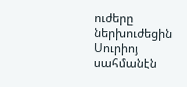ուժերը ներխուժեցին Սուրիոյ սահմանէն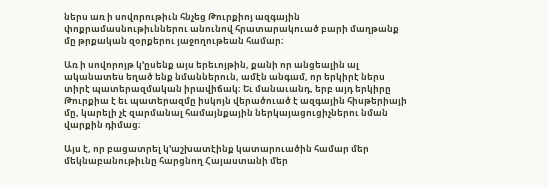ներս առ ի սովորութիւն հնչեց Թուրքիոյ ազգային փոքրամասնութիւններու անունով հրատարակուած բարի մաղթանք մը թրքական զօրքերու յաջողութեան համար։

Առ ի սովորոյթ կ՚ըսենք այս երեւոյթին, քանի որ անցեալին ալ ականատես եղած ենք նմաններուն, ամէն անգամ, որ երկիրէ ներս տիրէ պատերազմական իրավիճակ։ Եւ մանաւանդ, երբ այդ երկիրը Թուրքիա է եւ պատերազմը իսկոյն վերածուած է ազգային հիսթերիայի մը, կարելի չէ զարմանալ համայնքային ներկայացուցիչներու նման վարքին դիմաց։

Այս է, որ բացատրել կ՚աշխատէինք կատարուածին համար մեր մեկնաբանութիւնը հարցնող Հայաստանի մեր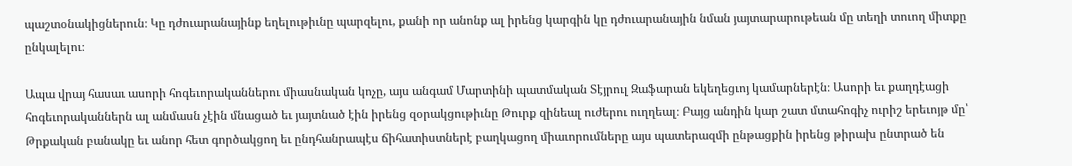պաշտօնակիցներուն։ Կը դժուարանայինք եղելութիւնը պարզելու, քանի որ անոնք ալ իրենց կարգին կը դժուարանային նման յայտարարութեան մը տեղի տուող միտքը ընկալելու։

Ապա վրայ հասաւ ասորի հոգեւորականներու միասնական կոչը, այս անգամ Մարտինի պատմական Տէյրուլ Զաֆարան եկեղեցւոյ կամարներէն։ Ասորի եւ քաղդէացի հոգեւորականներն ալ անմասն չէին մնացած եւ յայտնած էին իրենց զօրակցութիւնը Թուրք զինեալ ուժերու ուղղեալ։ Բայց անդին կար շատ մտահոգիչ ուրիշ երեւոյթ մը՝ Թրքական բանակը եւ անոր հետ գործակցող եւ ընդհանրապէս ճիհատիստներէ բաղկացող միաւորումները այս պատերազմի ընթացքին իրենց թիրախ ընտրած են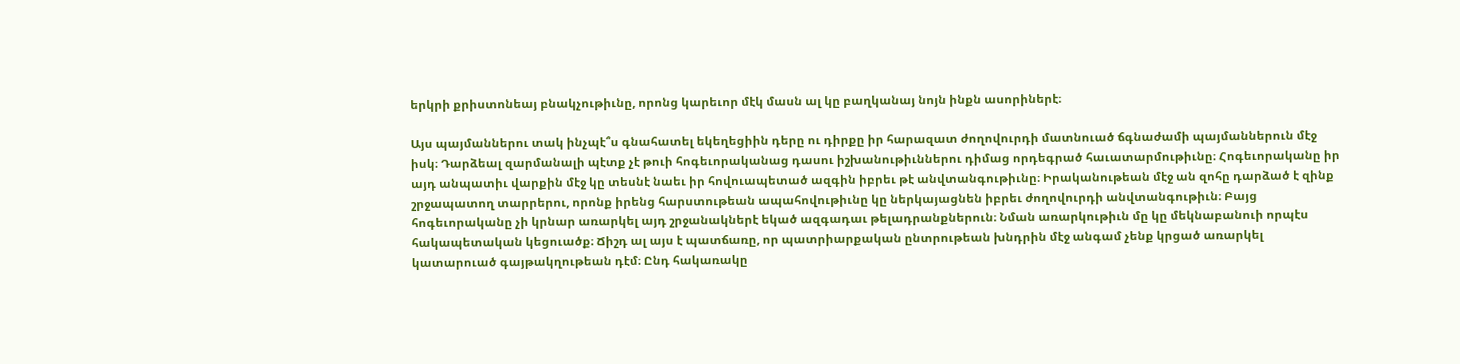երկրի քրիստոնեայ բնակչութիւնը, որոնց կարեւոր մէկ մասն ալ կը բաղկանայ նոյն ինքն ասորիներէ։

Այս պայմաններու տակ ինչպէ՞ս գնահատել եկեղեցիին դերը ու դիրքը իր հարազատ ժողովուրդի մատնուած ճգնաժամի պայմաններուն մէջ իսկ։ Դարձեալ զարմանալի պէտք չէ թուի հոգեւորականաց դասու իշխանութիւններու դիմաց որդեգրած հաւատարմութիւնը։ Հոգեւորականը իր այդ անպատիւ վարքին մէջ կը տեսնէ նաեւ իր հովուապետած ազգին իբրեւ թէ անվտանգութիւնը։ Իրականութեան մէջ ան զոհը դարձած է զինք շրջապատող տարրերու, որոնք իրենց հարստութեան ապահովութիւնը կը ներկայացնեն իբրեւ ժողովուրդի անվտանգութիւն։ Բայց հոգեւորականը չի կրնար առարկել այդ շրջանակներէ եկած ազգադաւ թելադրանքներուն։ Նման առարկութիւն մը կը մեկնաբանուի որպէս հակապետական կեցուածք։ Ճիշդ ալ այս է պատճառը, որ պատրիարքական ընտրութեան խնդրին մէջ անգամ չենք կրցած առարկել կատարուած գայթակղութեան դէմ։ Ընդ հակառակը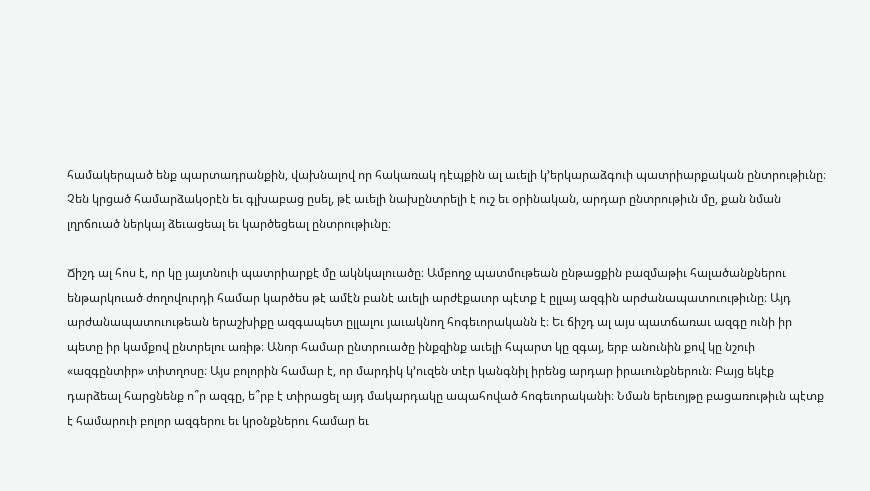համակերպած ենք պարտադրանքին, վախնալով որ հակառակ դէպքին ալ աւելի կ՚երկարաձգուի պատրիարքական ընտրութիւնը։ Չեն կրցած համարձակօրէն եւ գլխաբաց ըսել, թէ աւելի նախընտրելի է ուշ եւ օրինական, արդար ընտրութիւն մը, քան նման լղրճուած ներկայ ձեւացեալ եւ կարծեցեալ ընտրութիւնը։

Ճիշդ ալ հոս է, որ կը յայտնուի պատրիարքէ մը ակնկալուածը։ Ամբողջ պատմութեան ընթացքին բազմաթիւ հալածանքներու ենթարկուած ժողովուրդի համար կարծես թէ ամէն բանէ աւելի արժէքաւոր պէտք է ըլլայ ազգին արժանապատուութիւնը։ Այդ արժանապատուութեան երաշխիքը ազգապետ ըլլալու յաւակնող հոգեւորականն է։ Եւ ճիշդ ալ այս պատճառաւ ազգը ունի իր պետը իր կամքով ընտրելու առիթ։ Անոր համար ընտրուածը ինքզինք աւելի հպարտ կը զգայ, երբ անունին քով կը նշուի «ազգընտիր» տիտղոսը։ Այս բոլորին համար է, որ մարդիկ կ՚ուզեն տէր կանգնիլ իրենց արդար իրաւունքներուն։ Բայց եկէք դարձեալ հարցնենք ո՞ր ազգը, ե՞րբ է տիրացել այդ մակարդակը ապահոված հոգեւորականի։ Նման երեւոյթը բացառութիւն պէտք է համարուի բոլոր ազգերու եւ կրօնքներու համար եւ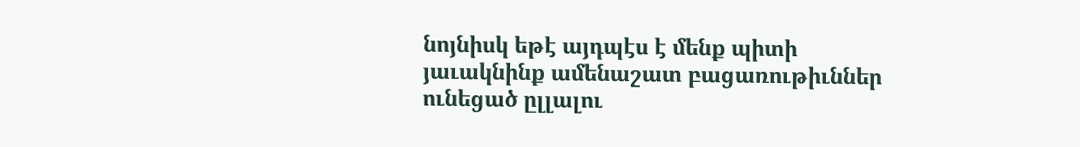նոյնիսկ եթէ այդպէս է մենք պիտի յաւակնինք ամենաշատ բացառութիւններ ունեցած ըլլալու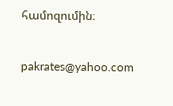համոզումին։

pakrates@yahoo.com